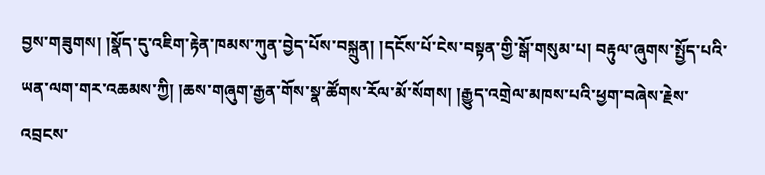བྱས་གཟུགས། །སྣོད་དུ་འཇིག་རྟེན་ཁམས་ཀུན་བྱེད་པོས་བསྐྲུན། །དངོས་པོ་ངེས་བསྟན་གྱི་སྒོ་གསུམ་པ། བརྟུལ་ཞུགས་སྤྱོད་པའི་ཡན་ལག་གར་འཆམས་ཀྱི། །ཆས་གཞུག་རྒྱན་གོས་སྣ་ཚོགས་རོལ་མོ་སོགས། །རྒྱུད་འགྲེལ་མཁས་པའི་ཕྱག་བཞེས་རྗེས་འབྲངས་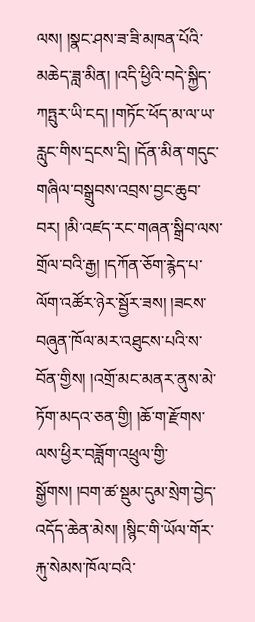ལས། །སྣང་ཤས་ཟ་ཟི་མཁན་པོའི་མཆེད་ཟླ་མིན། །འདི་ཕྱིའི་བདེ་སྐྱིད་ཀཏྤུར་ཡི་ངད། །གཏོང་ཕོད་མ་ལ་ཡ་རླུང་གིས་དྲངས་དྲི། །དོན་མིན་གདུང་གཞིལ་བསྒྲུབས་འབྲས་བྱང་ཆུབ་བར། །མི་འཛད་རང་གཞན་སྒྲིབ་ལས་གྲོལ་བའི་རྒྱ། །དཀོན་ཅོག་རྙེད་པ་ལོག་འཚོར་ཉེར་སྦྱོར་ཟས། །ཟངས་བཞུན་ཁོལ་མར་འཐུངས་པའི་ས་བོན་གྱིས། །འགྲོ་མང་མནར་ནུས་མེ་ཏོག་མདའ་ཅན་གྱི། །ཆོ་ག་རྫོགས་ལས་ཕྱིར་བཟློག་འཕྲུལ་གྱི་སྒྱོགས། །བག་ཚ་སྡུམ་དུམ་སྲེག་བྱེད་འདོད་ཆེན་མེས། །སྙིང་གི་ཡོལ་གོར་རྐུ་སེམས་ཁོལ་བའི་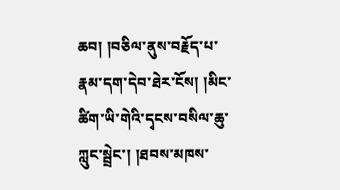ཆབ། །བཅིལ་ནུས་བརྗོད་པ་རྣམ་དག་དེབ་ཐེར་ངོས། །མིང་ཚིག་ཡི་གེའི་དྭངས་བསིལ་ཆུ་ཀླུང་སྦྲེང་། །ཐབས་མཁས་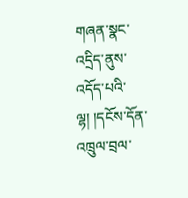གཞན་སྣང་འདྲིད་ནུས་འདོད་པའི་ལྷ། །དངོས་དོན་འཁྲུལ་བྲལ་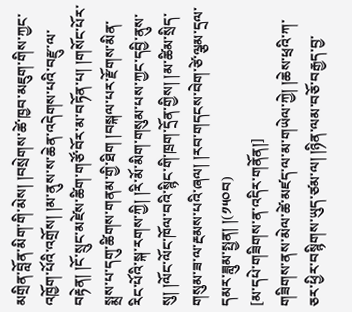མགྲིན་བློན་མིག་གི་མེས། །བསྲེགས་ཚེ་ཁྱབ་མཇུག་གིས་ཀྱང་འཁྱོག་པོའི་འགྲོས། །མ་ནུས་ས་ཆེན་འདེགས་པའི་བརྫུ་ལ་བརྟེན། །ངོ་སྲུང་མཛེས་ཚིག་གཙོ་བོར་མ་བཏོན་པ། །གསོང་པོར་སྨྲས་པ་དགུ་ཚིགས་གནམ་གྱི་ཐིག །བསྐལ་པར་རྫོགས་མིན་རིང་པོའི་སྐ་རགས་ཀྱི། །རི་མོ་མིག་གསུམ་པས་ཀྱང་དབྱི་ནུས་སུ། །ལོང་ལོང་ཁོལ་བའི་སྙིང་གི་ཁྲག་དྲོན་གྱིས། །མ་ཚིམ་སྲིད་གསུམ་ཟ་ལ་རྔམས་པའི་ཞལ། །རབ་གདངས་བེག་ཙེ་ལྕམ་དྲལ་དམར་ཟླུམ་སྤྱན། །(༡༥༠བ)
[མ་དཔེ་གཟིགས་ན་འདིར་གནོན།]
གཟིགས་ནས་མེལ་ཚེ་མཛད་ལ་མ་གཡེལ་ཀྱེ། །ཆེས་ཕྲའི་ཀ་ཅར་ཕྱིར་བསྙིགས་ཡུད་ཙམ་ལ། །ཉིན་ལམ་བཅོ་བརྒྱད་བྱ་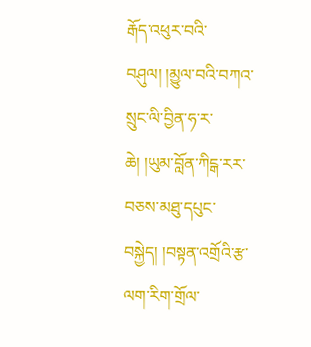རྒོད་འཕུར་བའི་བཤུལ། །མྱུལ་བའི་བཀའ་སྲུང་ལི་བྱིན་ཧ་ར་ཆེ། །ཡུམ་བློན་ཀིངྒ་རར་བཅས་མཐུ་དཔུང་བསྐྱེད། །བསྟན་འགྲོའི་རྩ་ལག་རིག་གྲོལ་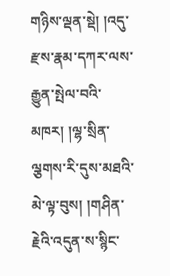གཉིས་ལྡན་སྡེ། །འདུ་རྫས་རྣམ་དཀར་ལས་རྒྱུན་སྤེལ་བའི་མཁར། །ལྷ་སྲིན་ལྕགས་རི་དུས་མཐའི་མེ་ལྟ་བུས། །གཤིན་རྗེའི་འདུན་ས་སྙིང་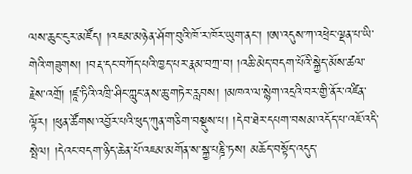ལས་ཆུང་ངུར་མཛོད། །འཇམ་མཉེན་ཤོག་བུའི་ཁོ་ར་ཁོར་ཡུག་ནང་། །ཨ་འདུས་ཀ་འཕྲེང་ལྡན་པ་ཡི་གེའི་གཟུགས། །བརྡ་དང་བཀོད་པའི་ཁྱད་པར་རྣམ་བཀྲ་བ། །འཆི་མེད་བདག་པོའི་སྐྱེད་མོས་ཚལ་རྗེས་འགྲོ། །ཛཱ་ཏིའི་འཁྲི་ཤིང་ཀླུང་ནས་ཆུ་གཏེར་རླབས། །མཁའ་ལ་སྙེག་འདྲའི་བར་གྱི་ནོར་འཛིན་ལྟོར། །ཕུན་ཚོགས་འབྱོར་པའི་ཕུད་ཀུན་གཅིག་བསྡུས་པ། །དེབ་ཐེར་དཔག་བསམ་འདོད་པ་འཇོ་འདི་སྤེལ། །དེའང་བདག་ཉིད་ཆེན་པོ་འཇམ་མགོན་ས་སྐྱ་པཎྜི་ཏས། མཆོད་བསྟོད་འདུད་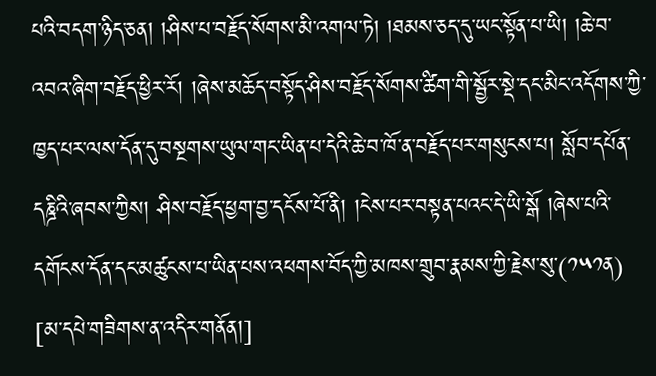པའི་བདག་ཉིད་ཅན། །ཤིས་པ་བརྗོད་སོགས་མི་འགལ་ཏེ། །ཐམས་ཅད་དུ་ཡང་སྟོན་པ་ཡི། །ཆེ་བ་འབའ་ཞིག་བརྗོད་ཕྱིར་རོ། །ཞེས་མཆོད་བསྟོད་ཤིས་བརྗོད་སོགས་ཚིག་གི་སྦྱོར་སྡེ་དང་མིང་འདོགས་ཀྱི་ཁྱད་པར་ལས་དོན་དུ་བསྔགས་ཡུལ་གང་ཡིན་པ་དེའི་ཆེ་བ་ཁོ་ན་བརྗོད་པར་གསུངས་པ། སློབ་དཔོན་དཎྜིའི་ཞབས་ཀྱིས། ཤིས་བརྗོད་ཕྱག་བྱ་དངོས་པོ་ནི། །ངེས་པར་བསྟན་པའང་དེ་ཡི་སྒོ །ཞེས་པའི་དགོངས་དོན་དང་མཚུངས་པ་ཡིན་པས་འཕགས་བོད་ཀྱི་མཁས་གྲུབ་རྣམས་ཀྱི་རྗེས་སུ་(༡༥༡ན)
[མ་དཔེ་གཟིགས་ན་འདིར་གནོན།]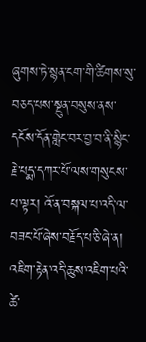ཞུགས་ཏེ་སྙན་ངག་གི་ཚིགས་སུ་བཅད་པས་སྔུན་བསུས་ནས་དངོས་དོན་གླེང་བར་བྱ་བ་ནི་སྙིང་རྗེ་པདྨ་དཀར་པོ་ལས་གསུངས་པ་ལྟར། འོ་ན་བསྐལ་པ་འདི་ལ་བཟང་པོ་ཞེས་བརྗོད་པ་ཅི་ཞེ་ན། འཇིག་རྟེན་འདི་ཆུས་འཇིག་པའི་ཚེ་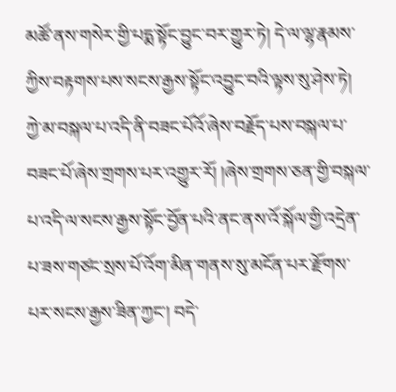མཚོ་ནས་གསེར་གྱི་པདྨ་སྟོང་བྱུང་བར་གྱུར་ཏེ། དེ་ལ་ལྷ་རྣམས་ཀྱིས་བརྟགས་པས་སངས་རྒྱས་སྟོང་འབྱུང་བའི་ལྟས་སུ་ཤེས་ཏེ། ཀྱེ་མ་བསྐལ་པ་འདི་ནི་བཟང་པོའོ་ཞེས་བརྗོད་པས་བསྐལ་པ་བཟང་པོ་ཞེས་གྲགས་པར་འགྱུར་རོ། །ཞེས་གྲགས་ཅན་གྱི་བསྐལ་པ་འདི་ལ་སངས་རྒྱས་སྟོང་བྱོན་པའི་ནང་ནས་འོ་སྐོལ་གྱི་འདྲེན་པ་ཟས་གཙང་སྲས་པོ་འོག་མིན་གནས་སུ་མངོན་པར་རྫོགས་པར་སངས་རྒྱས་ཟིན་ཀྱང་། བདེ་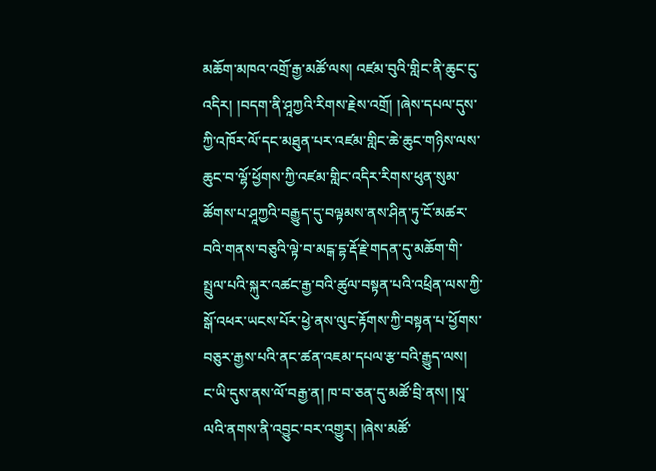མཆོག་མཁའ་འགྲོ་རྒྱ་མཚོ་ལས། འཛམ་བུའི་གླིང་ནི་ཆུང་ངུ་འདིར། །བདག་ནི་ཤཱཀྱའི་རིགས་རྗེས་འགྲོ། །ཞེས་དཔལ་དུས་ཀྱི་འཁོར་ལོ་དང་མཐུན་པར་འཛམ་གླིང་ཆེ་ཆུང་གཉིས་ལས་ཆུང་བ་ལྷོ་ཕྱོགས་ཀྱི་འཛམ་གླིང་འདིར་རིགས་ཕུན་སུམ་ཚོགས་པ་ཤཱཀྱའི་བརྒྱུད་དུ་བལྟམས་ནས་ཤིན་ཏུ་ངོ་མཚར་བའི་གནས་བཅུའི་ལྟེ་བ་མངྒ་དྷ་རྡོ་རྗེ་གདན་དུ་མཆོག་གི་སྤྲུལ་པའི་སྐུར་འཚང་རྒྱ་བའི་ཚུལ་བསྟན་པའི་འཕྲིན་ལས་ཀྱི་སྒོ་འཕར་ཡངས་པོར་ཕྱེ་ནས་ལུང་རྟོགས་ཀྱི་བསྟན་པ་ཕྱོགས་བཅུར་རྒྱས་པའི་ནང་ཚན་འཇམ་དཔལ་རྩ་བའི་རྒྱུད་ལས། ང་ཡི་དུས་ནས་ལོ་བརྒྱ་ན། ཁ་བ་ཅན་དུ་མཚོ་བྲི་ནས། །སཱ་ལའི་ནགས་ནི་འབྱུང་བར་འགྱུར། །ཞེས་མཚོ་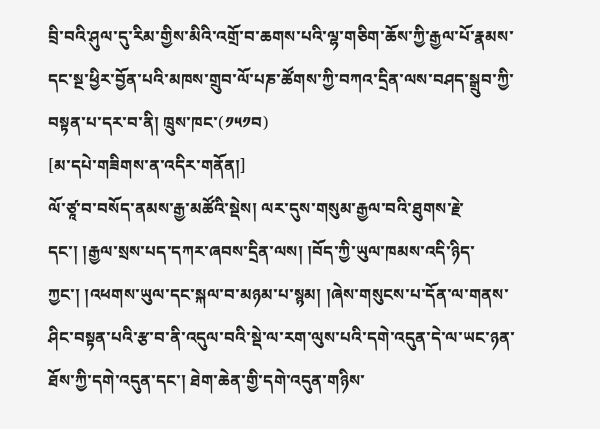བྲི་བའི་ཤུལ་དུ་རིམ་གྱིས་མིའི་འགྲོ་བ་ཆགས་པའི་ལྷ་གཅིག་ཆོས་ཀྱི་རྒྱལ་པོ་རྣམས་དང་སྔ་ཕྱིར་བྱོན་པའི་མཁས་གྲུབ་ལོ་པཎ་ཚོགས་ཀྱི་བཀའ་དྲིན་ལས་བཤད་སྒྲུབ་ཀྱི་བསྟན་པ་དར་བ་ནི། ཁྲུས་ཁང་(༡༥༡བ)
[མ་དཔེ་གཟིགས་ན་འདིར་གནོན།]
ལོ་ཙཱ་བ་བསོད་ནམས་རྒྱ་མཚོའི་སྡེས། ལར་དུས་གསུམ་རྒྱལ་བའི་ཐུགས་རྗེ་དང་། །རྒྱལ་སྲས་པད་དཀར་ཞབས་དྲིན་ལས། །བོད་ཀྱི་ཡུལ་ཁམས་འདི་ཉིད་ཀྱང་། །འཕགས་ཡུལ་དང་སྐལ་བ་མཉམ་པ་སྙམ། །ཞེས་གསུངས་པ་དོན་ལ་གནས་ཤིང་བསྟན་པའི་རྩ་བ་ནི་འདུལ་བའི་སྡེ་ལ་རག་ལུས་པའི་དགེ་འདུན་དེ་ལ་ཡང་ཉན་ཐོས་ཀྱི་དགེ་འདུན་དང་། ཐེག་ཆེན་གྱི་དགེ་འདུན་གཉིས་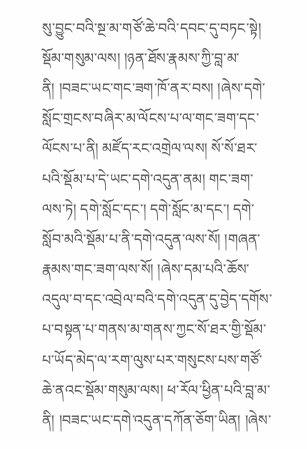སུ་བྱུང་བའི་སྔ་མ་གཙོ་ཆེ་བའི་དབང་དུ་བཏང་སྟེ། སྡོམ་གསུམ་ལས། །ཉན་ཐོས་རྣམས་ཀྱི་བླ་མ་ནི། །བཟང་ཡང་གང་ཟག་ཁོ་ནར་བས། །ཞེས་དགེ་སློང་གྲངས་བཞིར་མ་ལོངས་པ་ལ་གང་ཟག་དང་ལོངས་པ་ནི། མཛོད་རང་འགྲེལ་ལས། སོ་སོ་ཐར་པའི་སྡོམ་པ་དེ་ཡང་དགེ་འདུན་ནམ། གང་ཟག་ལས་ཏེ། དགེ་སློང་དང་། དགེ་སློང་མ་དང་། དགེ་སློབ་མའི་སྡོམ་པ་ནི་དགེ་འདུན་ལས་སོ། །གཞན་རྣམས་གང་ཟག་ལས་སོ། །ཞེས་དམ་པའི་ཆོས་འདུལ་བ་དང་འབྲེལ་བའི་དགེ་འདུན་དུ་བྱེད་དགོས་པ་བསྟན་པ་གནས་མ་གནས་ཀྱང་སོ་ཐར་གྱི་སྡོམ་པ་ཡོད་མེད་ལ་རག་ལུས་པར་གསུངས་པས་གཙོ་ཆེ་ནའང་སྡོམ་གསུམ་ལས། ཕ་རོལ་ཕྱིན་པའི་བླ་མ་ནི། །བཟང་ཡང་དགེ་འདུན་དཀོན་ཅོག་ཡིན། །ཞེས་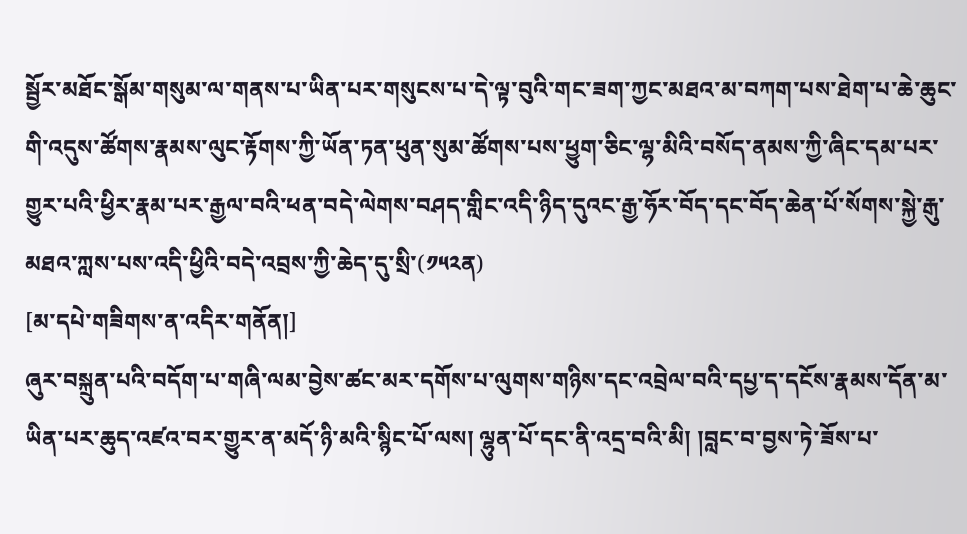སྦྱོར་མཐོང་སྒོམ་གསུམ་ལ་གནས་པ་ཡིན་པར་གསུངས་པ་དེ་ལྟ་བུའི་གང་ཟག་ཀྱང་མཐའ་མ་བཀག་པས་ཐེག་པ་ཆེ་ཆུང་གི་འདུས་ཚོགས་རྣམས་ལུང་རྟོགས་ཀྱི་ཡོན་ཏན་ཕུན་སུམ་ཚོགས་པས་ཕྱུག་ཅིང་ལྷ་མིའི་བསོད་ནམས་ཀྱི་ཞིང་དམ་པར་གྱུར་པའི་ཕྱིར་རྣམ་པར་རྒྱལ་བའི་ཕན་བདེ་ལེགས་བཤད་གླིང་འདི་ཉིད་དུའང་རྒྱ་ཧོར་བོད་དང་བོད་ཆེན་པོ་སོགས་སྐྱེ་རྒུ་མཐའ་ཀླས་པས་འདི་ཕྱིའི་བདེ་འབྲས་ཀྱི་ཆེད་དུ་སྲི་(༡༥༢ན)
[མ་དཔེ་གཟིགས་ན་འདིར་གནོན།]
ཞུར་བསྐྲུན་པའི་བདོག་པ་གཞི་ལམ་བྱེས་ཚང་མར་དགོས་པ་ལུགས་གཉིས་དང་འབྲེལ་བའི་དཔྱ་ད་དངོས་རྣམས་དོན་མ་ཡིན་པར་ཆུད་འཛའ་བར་གྱུར་ན་མདོ་ཉི་མའི་སྙིང་པོ་ལས། ལྷུན་པོ་དང་ནི་འདྲ་བའི་མི། །བླང་བ་བྱས་ཏེ་ཟོས་པ་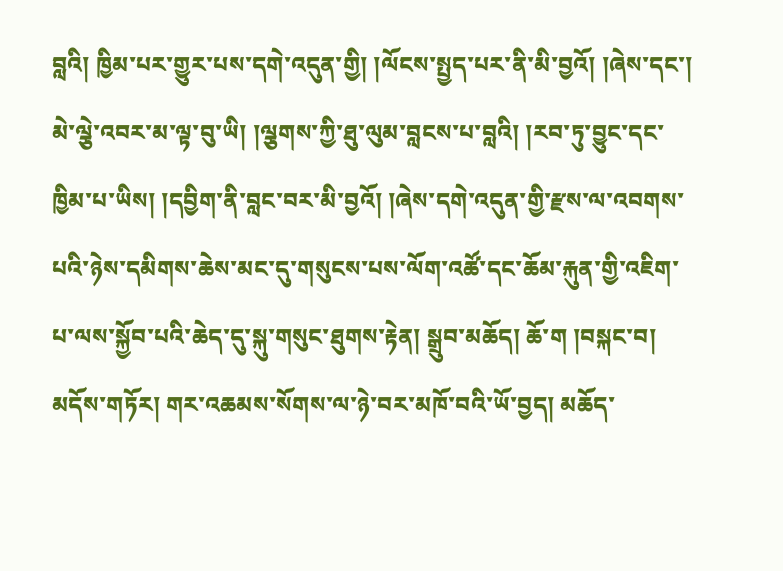བླའི། ཁྱིམ་པར་གྱུར་པས་དགེ་འདུན་གྱི། །ལོངས་སྤྱད་པར་ནི་མི་བྱའོ། །ཞེས་དང་། མེ་ལྕེ་འབར་མ་ལྟ་བུ་ཡི། །ལྕགས་ཀྱི་ཐུ་ལུམ་བླངས་པ་བླའི། །རབ་ཏུ་བྱུང་དང་ཁྱིམ་པ་ཡིས། །དབྱིག་ནི་བླང་བར་མི་བྱའོ། །ཞེས་དགེ་འདུན་གྱི་རྫས་ལ་འབགས་པའི་ཉེས་དམིགས་ཆེས་མང་དུ་གསུངས་པས་ལོག་འཚོ་དང་ཆོམ་རྐུན་གྱི་འཇིག་པ་ལས་སྐྱོབ་པའི་ཆེད་དུ་སྐུ་གསུང་ཐུགས་རྟེན། སྒྲུབ་མཆོད། ཆོ་ག །བསྐང་བ། མདོས་གཏོར། གར་འཆམས་སོགས་ལ་ཉེ་བར་མཁོ་བའི་ཡོ་བྱད། མཆོད་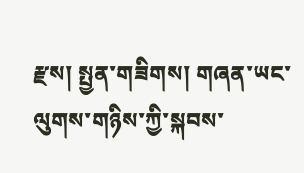རྫས། སྤྱན་གཟིགས། གཞན་ཡང་ལུགས་གཉིས་ཀྱི་སྐབས་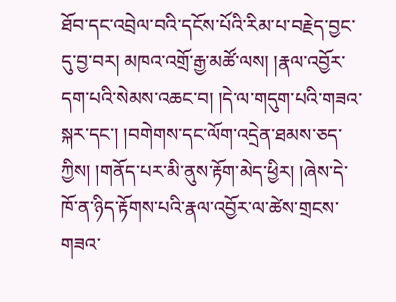ཐོབ་དང་འབྲེལ་བའི་དངོས་པོའི་རིམ་པ་བརྗེད་བྱང་དུ་བྱ་བར། མཁའ་འགྲོ་རྒྱ་མཚོ་ལས། །རྣལ་འབྱོར་དག་པའི་སེམས་འཆང་བ། །དེ་ལ་གདུག་པའི་གཟའ་སྐར་དང་། །བགེགས་དང་ལོག་འདྲེན་ཐམས་ཅད་ཀྱིས། །གནོད་པར་མི་ནུས་རྟོག་མེད་ཕྱིར། །ཞེས་དེ་ཁོ་ན་ཉིད་རྟོགས་པའི་རྣལ་འབྱོར་ལ་ཚེས་གྲངས་གཟའ་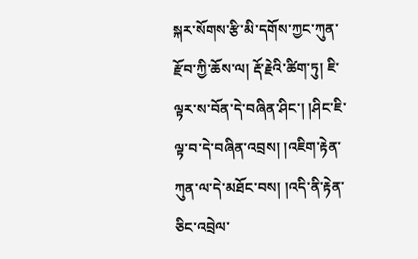སྐར་སོགས་རྩི་མི་དགོས་ཀྱང་ཀུན་རྫོབ་ཀྱི་ཆོས་ལ། རྡོ་རྗེའི་ཚིག་ཏུ། ཇི་ལྟར་ས་བོན་དེ་བཞིན་ཤིང་། །ཤིང་ཇི་ལྟ་བ་དེ་བཞིན་འབྲས། །འཇིག་རྟེན་ཀུན་ལ་དེ་མཐོང་བས། །འདི་ནི་རྟེན་ཅིང་འབྲེལ་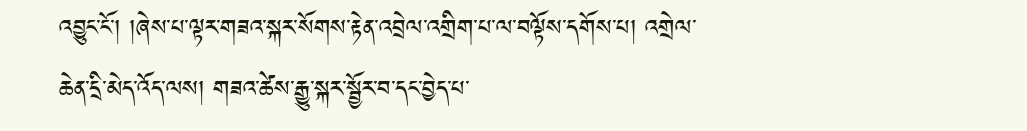འབྱུང་ངོ་། །ཞེས་པ་ལྟར་གཟའ་སྐར་སོགས་རྟེན་འབྲེལ་འགྲིག་པ་ལ་བལྟོས་དགོས་པ། འགྲེལ་ཆེན་དྲི་མེད་འོད་ལས། གཟའ་ཚེས་རྒྱུ་སྐར་སྦྱོར་བ་དང་བྱེད་པ་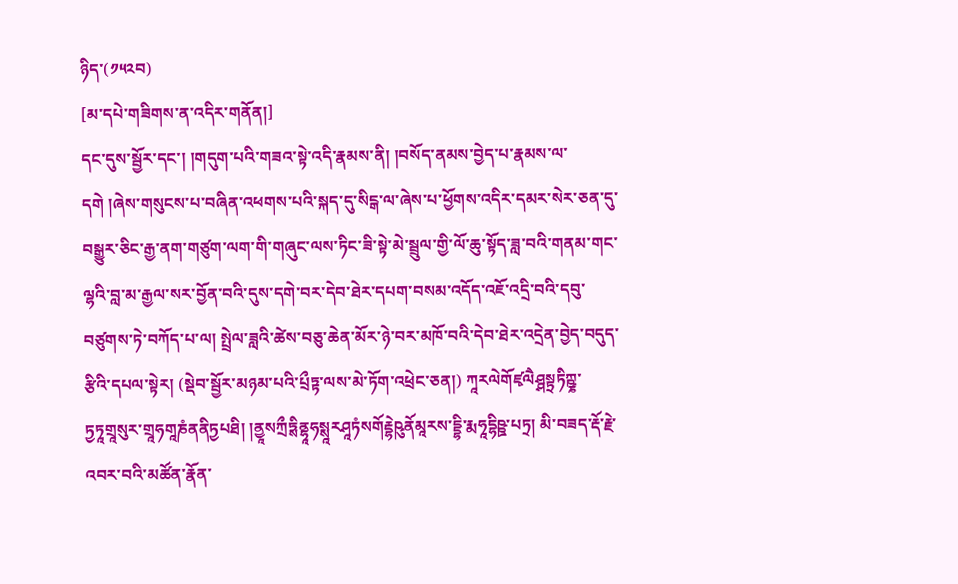ཉིད་(༡༥༢བ)
[མ་དཔེ་གཟིགས་ན་འདིར་གནོན།]
དང་དུས་སྦྱོར་དང་། །གདུག་པའི་གཟའ་སྟེ་འདི་རྣམས་ནི། །བསོད་ནམས་བྱེད་པ་རྣམས་ལ་དགེ །ཞེས་གསུངས་པ་བཞིན་འཕགས་པའི་སྐད་དུ་སིངྒ་ལ་ཞེས་པ་ཕྱོགས་འདིར་དམར་སེར་ཅན་དུ་བསྒྱུར་ཅིང་རྒྱ་ནག་གཙུག་ལག་གི་གཞུང་ལས་ཏིང་ཟི་སྟེ་མེ་སྦྲུལ་གྱི་ལོ་ཆུ་སྟོད་ཟླ་བའི་གནམ་གང་ལྷའི་བླ་མ་རྒྱལ་སར་བྱོན་བའི་དུས་དགེ་བར་དེབ་ཐེར་དཔག་བསམ་འདོད་འཇོ་འདྲི་བའི་དབུ་བཙུགས་ཏེ་བཀོད་པ་ལ། སྤྲེལ་ཟླའི་ཚེས་བཅུ་ཆེན་མོར་ཉེ་བར་མཁོ་བའི་དེབ་ཐེར་འདྲེན་བྱེད་བདུད་རྩིའི་དཔལ་སྟེར། (སྡེབ་སྦྱོར་མཉམ་པའི་པྲྀཏྟ་ལས་མེ་ཏོག་འཕྲེང་ཅན།) ཀཱརལེགོཛྭལཻཤྴསྟྲཏིཀྵྞ་ཏྱཏཱགྲཱསུར་གྲཱཧགཱཎཾནནིཏྱཔཐི། །ནྱཱསཀྲྀཏྶིནྷཱཧསྶཱརཤཱཏཾསགོརྡྷེཥུནོམཱརས་དྡྷི་རྨཧཱདྷིཥྛ་པཏྲ། མི་བཟད་རྡོ་རྗེ་འབར་བའི་མཚོན་རྣོན་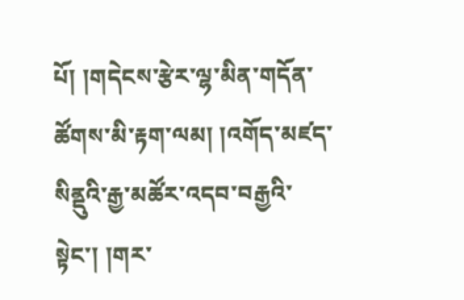པོ། །གདེངས་རྩེར་ལྷ་མིན་གདོན་ཚོགས་མི་རྟག་ལམ། །འགོད་མཛད་སིནྡུའི་རྒྱ་མཚོར་འདབ་བརྒྱའི་སྟེང་། །གར་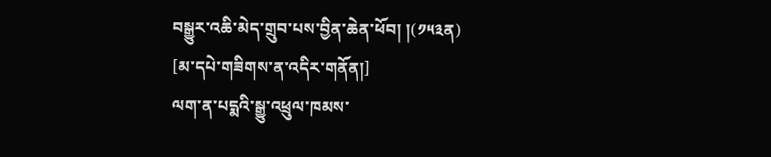བསྒྱུར་འཆི་མེད་གྲུབ་པས་བྱིན་ཆེན་ཕོབ། །(༡༥༣ན)
[མ་དཔེ་གཟིགས་ན་འདིར་གནོན།]
ལག་ན་པདྨའི་སྒྱུ་འཕྲུལ་ཁམས་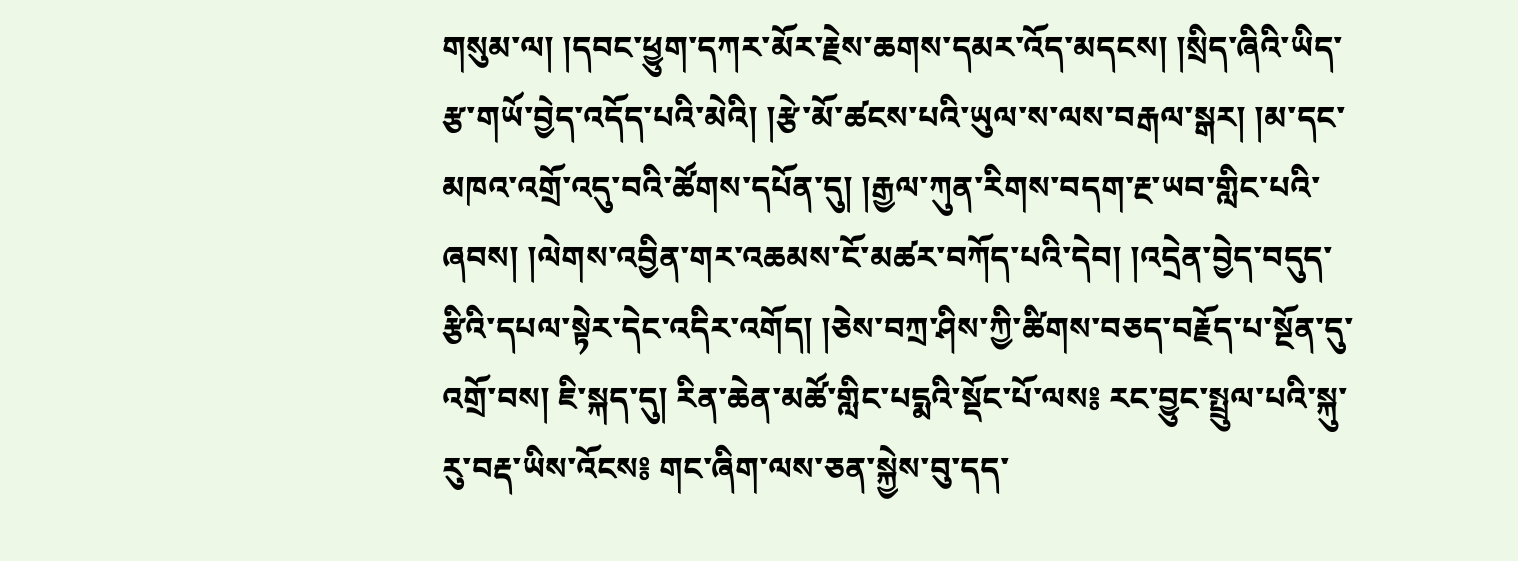གསུམ་ལ། །དབང་ཕྱུག་དཀར་མོར་རྗེས་ཆགས་དམར་འོད་མདངས། །སྲིད་ཞིའི་ཡིད་རྩ་གཡོ་བྱེད་འདོད་པའི་མེའི། །རྩེ་མོ་ཚངས་པའི་ཡུལ་ས་ལས་བརྒལ་སྒར། །མ་དང་མཁའ་འགྲོ་འདུ་བའི་ཚོགས་དཔོན་དུ། །རྒྱལ་ཀུན་རིགས་བདག་རྔ་ཡབ་གླིང་པའི་ཞབས། །ལེགས་འབྱིན་གར་འཆམས་ངོ་མཚར་བཀོད་པའི་དེབ། །འདྲེན་བྱེད་བདུད་རྩིའི་དཔལ་སྟེར་དེང་འདིར་འགོད། །ཅེས་བཀྲ་ཤིས་ཀྱི་ཚིགས་བཅད་བརྗོད་པ་སྔོན་དུ་འགྲོ་བས། ཇི་སྐད་དུ། རིན་ཆེན་མཚོ་གླིང་པདྨའི་སྡོང་པོ་ལས༔ རང་བྱུང་སྤྲུལ་པའི་སྐུ་རུ་བརྡ་ཡིས་འོངས༔ གང་ཞིག་ལས་ཅན་སྐྱེས་བུ་དད་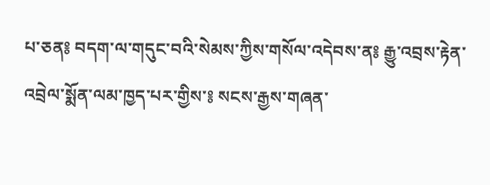པ་ཅན༔ བདག་ལ་གདུང་བའི་སེམས་ཀྱིས་གསོལ་འདེབས་ན༔ རྒྱུ་འབྲས་རྟེན་འབྲེལ་སྨོན་ལམ་ཁྱད་པར་གྱིས་༔ སངས་རྒྱས་གཞན་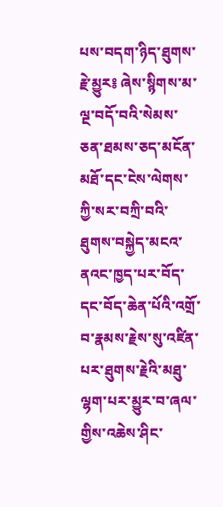པས་བདག་ཉིད་ཐུགས་རྗེ་མྱུར༔ ཞེས་སྙིགས་མ་ལྔ་བདོ་བའི་སེམས་ཅན་ཐམས་ཅད་མངོན་མཐོ་དང་ངེས་ལེགས་ཀྱི་སར་བཀྲི་བའི་ཐུགས་བསྐྱེད་མངའ་ནའང་ཁྱད་པར་བོད་དང་བོད་ཆེན་པོའི་འགྲོ་བ་རྣམས་རྗེས་སུ་འཛིན་པར་ཐུགས་རྗེའི་མཐུ་ལྷག་པར་མྱུར་བ་ཞལ་གྱིས་འཆེས་ཤིང་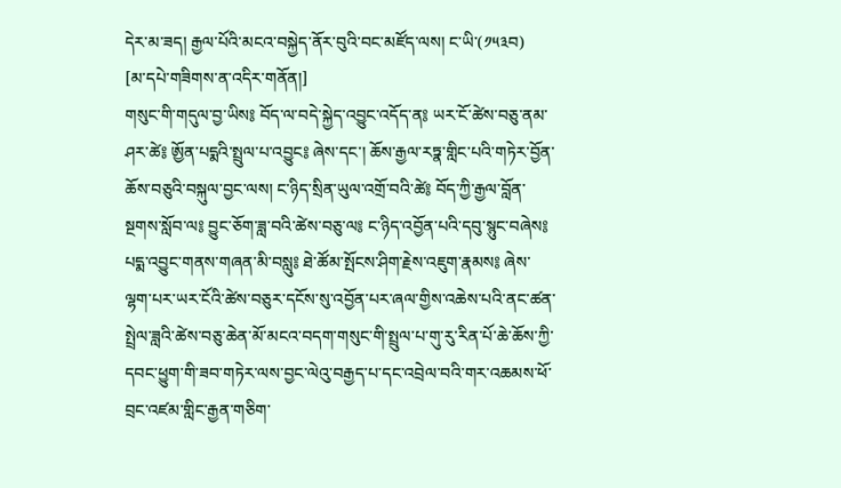དེར་མ་ཟད། རྒྱལ་པོའི་མངའ་བསྐྱེད་ནོར་བུའི་བང་མཛོད་ལས། ང་ཡི་(༡༥༣བ)
[མ་དཔེ་གཟིགས་ན་འདིར་གནོན།]
གསུང་གི་གདུལ་བྱ་ཡིས༔ བོད་ལ་བདེ་སྐྱེད་འབྱུང་འདོད་ན༔ ཡར་ངོ་ཚེས་བཅུ་ནམ་ཤར་ཚེ༔ ཨྱོན་པདྨའི་སྤྲུལ་པ་འབྱུང༔ ཞེས་དང་། ཆོས་རྒྱལ་རཏྣ་གླིང་པའི་གཏེར་བྱོན་ཆོས་བཅུའི་བསྐུལ་བྱང་ལས། ང་ཉིད་སྲིན་ཡུལ་འགྲོ་བའི་ཚེ༔ བོད་ཀྱི་རྒྱལ་བློན་སྔགས་སློབ་ལ༔ བྱུང་ཅོག་ཟླ་བའི་ཚེས་བཅུ་ལ༔ ང་ཉིད་འབྱོན་པའི་དབུ་སྙུང་བཞེས༔ པདྨ་འབྱུང་གནས་གཞན་མི་བསླུ༔ ཐེ་ཚོམ་སྤོངས་ཤིག་རྗེས་འཇུག་རྣམས༔ ཞེས་ལྷག་པར་ཡར་ངོའི་ཚེས་བཅུར་དངོས་སུ་འབྱོན་པར་ཞལ་གྱིས་འཆེས་པའི་ནང་ཚན་སྤྲེལ་ཟླའི་ཚེས་བཅུ་ཆེན་མོ་མངའ་བདག་གསུང་གི་སྤྲུལ་པ་གུ་རུ་རིན་པོ་ཆེ་ཆོས་ཀྱི་དབང་ཕྱུག་གི་ཟབ་གཏེར་ལས་བྱང་ལེའུ་བརྒྱད་པ་དང་འབྲེལ་བའི་གར་འཆམས་ཕོ་བྲང་འཛམ་གླིང་རྒྱན་གཅིག་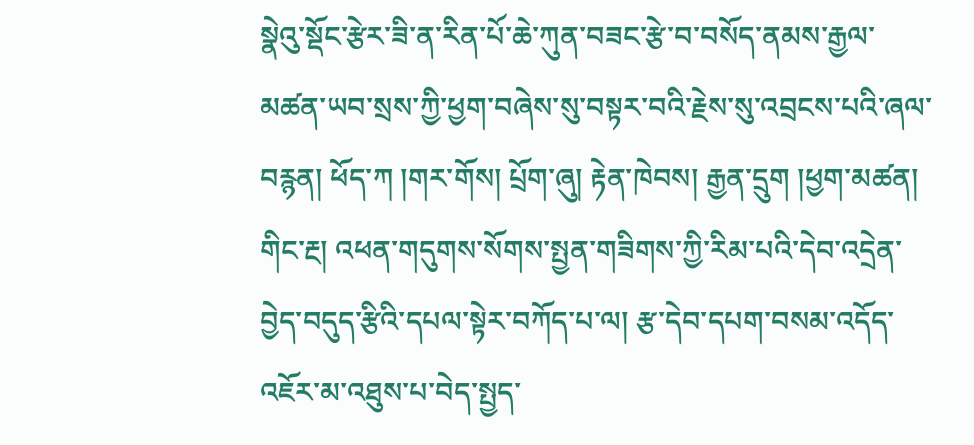སྣེའུ་སྡོང་རྩེར་ཟི་ན་རིན་པོ་ཆེ་ཀུན་བཟང་རྩེ་བ་བསོད་ནམས་རྒྱལ་མཚན་ཡབ་སྲས་ཀྱི་ཕྱག་བཞེས་སུ་བསྟར་བའི་རྗེས་སུ་འབྲངས་པའི་ཞལ་བརྙན། ཕོད་ཀ །གར་གོས། པྲོག་ཞུ། རྟེན་ཁེབས། རྒྱན་དྲུག །ཕྱག་མཚན། གིང་རྔ། འཕན་གདུགས་སོགས་སྤྱན་གཟིགས་ཀྱི་རིམ་པའི་དེབ་འདྲེན་བྱེད་བདུད་རྩིའི་དཔལ་སྟེར་བཀོད་པ་ལ། རྩ་དེབ་དཔག་བསམ་འདོད་འཇོར་མ་འཐུས་པ་བེད་སྤྱད་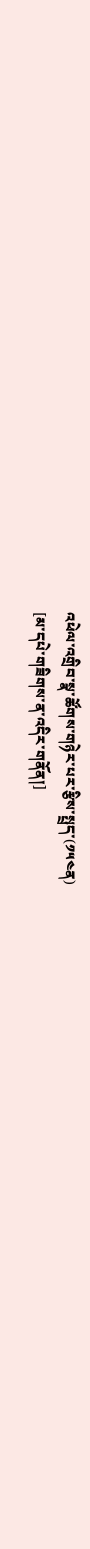འཕེལ་འགྲིབ་སྣ་ཚོགས་གཉེར་པར་རྩིས་སྤྲད་(༡༥༤ན)
[མ་དཔེ་གཟིགས་ན་འདིར་གནོན།]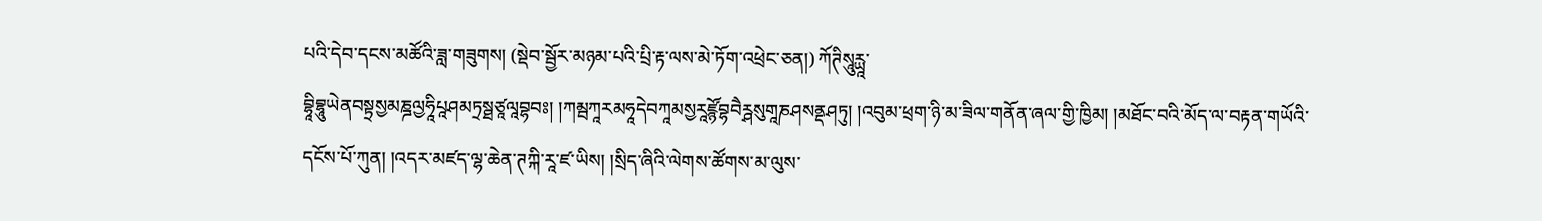པའི་དེབ་དངས་མཚོའི་ཟླ་གཟུགས། (སྡེབ་སྦྱོར་མཉམ་པའི་པྲི་རྟ་ལས་མེ་ཏོག་འཕྲེང་ཅན།) ཀོཊིསཱུཪྻཱ་བྷཱིབྷཱུཡེནབསྟྲསྱམཎྜལྱཧཱིཔཱཤམཏྲསྠཙཱལཱབྷབཿ། །ཀམྦཀཱརམཧཱདེབཀཱམསྱརཱཛྙོབྷབཻཪྴསུགཱཎཤསནྡཤཏུ། །འབུམ་ཕྲག་ཉི་མ་ཟིལ་གནོན་ཞལ་གྱི་ཁྱིམ། །མཐོང་བའི་མོད་ལ་བརྟན་གཡོའི་དངོས་པོ་ཀུན། །འདར་མཛད་ལྷ་ཆེན་ཊཀྐི་རཱ་ཛ་ཡིས། །སྲིད་ཞིའི་ལེགས་ཚོགས་མ་ལུས་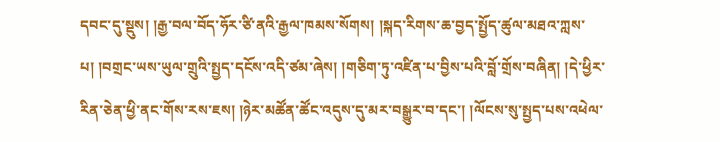དབང་དུ་སྡུས། །རྒྱ་བལ་བོད་ཧོར་ཙི་ནའི་རྒྱལ་ཁམས་སོགས། །སྐད་རིགས་ཆ་བྱད་སྤྱོད་ཚུལ་མཐའ་ཀླས་པ། །བགྲང་ཡས་ཡུལ་གྲུའི་སྤྱད་དངོས་འདི་ཙམ་ཞེས། །གཅིག་ཏུ་འཛིན་པ་བྱིས་པའི་བློ་གྲོས་བཞིན། །དེ་ཕྱིར་རིན་ཅེན་ཕྱི་ནང་གོས་རས་ཇས། །ཉེར་མཚོན་ཚོང་འདུས་དུ་མར་བསྒྱུར་བ་དང་། །ལོངས་སུ་སྤྱད་པས་འཕེལ་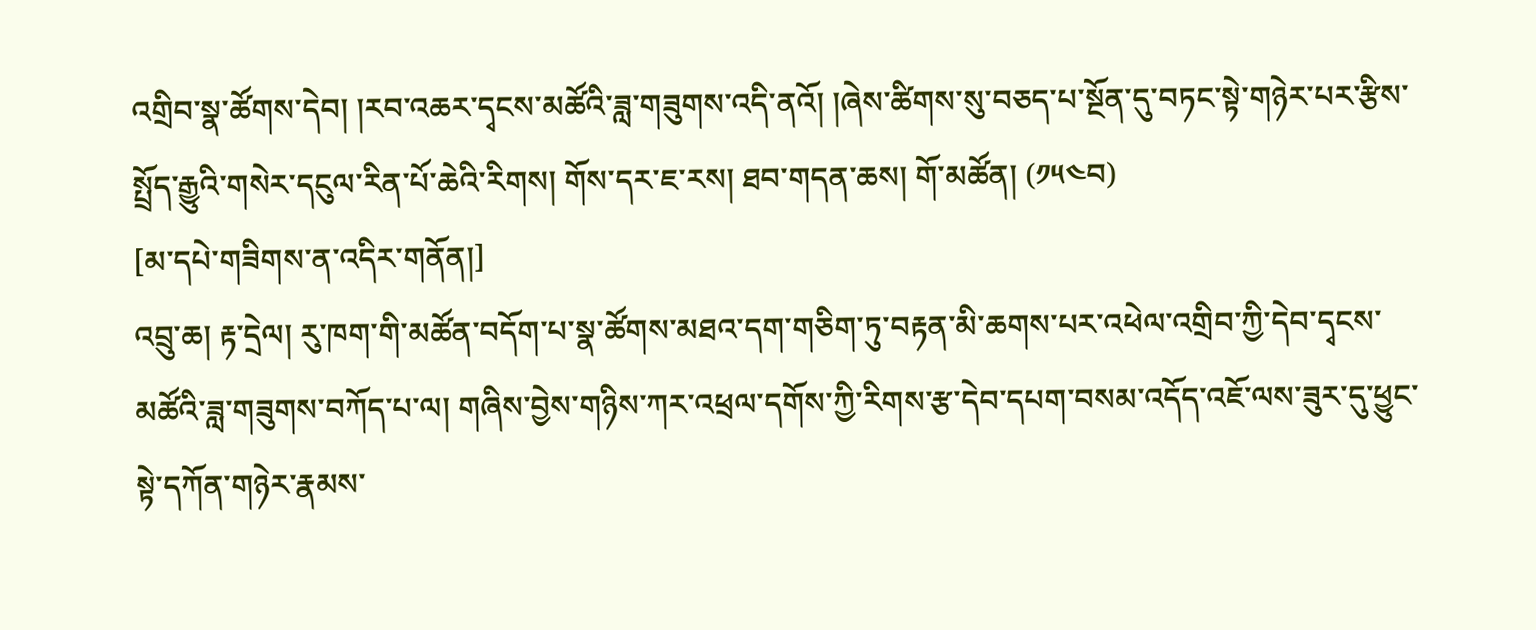འགྲིབ་སྣ་ཚོགས་དེབ། །རབ་འཆར་དྭངས་མཚོའི་ཟླ་གཟུགས་འདི་ནའོ། །ཞེས་ཚིགས་སུ་བཅད་པ་སྔོན་དུ་བཏང་སྟེ་གཉེར་པར་རྩིས་སྤྲོད་རྒྱུའི་གསེར་དངུལ་རིན་པོ་ཆེའི་རིགས། གོས་དར་ཇ་རས། ཐབ་གདན་ཆས། གོ་མཚོན། (༡༥༤བ)
[མ་དཔེ་གཟིགས་ན་འདིར་གནོན།]
འབྲུ་ཆ། རྟ་དྲེལ། རུ་ཁག་གི་མཚོན་བདོག་པ་སྣ་ཚོགས་མཐའ་དག་གཅིག་ཏུ་བརྟན་མི་ཆགས་པར་འཕེལ་འགྲིབ་ཀྱི་དེབ་དྭངས་མཚོའི་ཟླ་གཟུགས་བཀོད་པ་ལ། གཞིས་བྱེས་གཉིས་ཀར་འཕྲལ་དགོས་ཀྱི་རིགས་རྩ་དེབ་དཔག་བསམ་འདོད་འཇོ་ལས་ཟུར་དུ་ཕྱུང་སྟེ་དཀོན་གཉེར་རྣམས་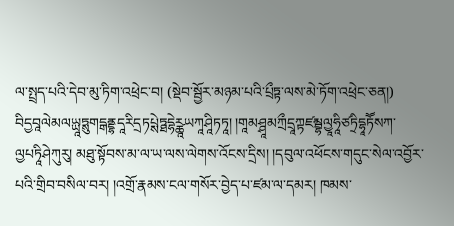ལ་སྤྲད་པའི་དེབ་མུ་ཏིག་འཕྲེང་བ། (སྡེབ་སྦྱོར་མཉམ་པའི་པྲྀཏྟ་ལས་མེ་ཏོག་འཕྲེང་ཅན།) བིདྱབཱལེམལཡྻཱཏྶུགདྒནྡྷདཱརིདྲཏཔྶེཏྠདྷེཪྪཱཡཀཱཤཱིཏཏཱ། །གཱམཤྴཱམཀྲྀདྲཱཀྟཛམྦྷལྱཱཧཱིཙཏྲིདྷཱཏཽསཀ་ལྱཔཏཱིཤེཀུརུ། མཐུ་སྟོབས་མ་ལ་ཡ་ལས་ལེགས་འོངས་དྲིས། །དབུལ་འཕོངས་གདུང་སེལ་འབྱོར་པའི་གྲིབ་བསིལ་བར། །འགྲོ་རྣམས་ངལ་གསོར་བྱེད་པ་ཛམ་ལ་དམར། ཁམས་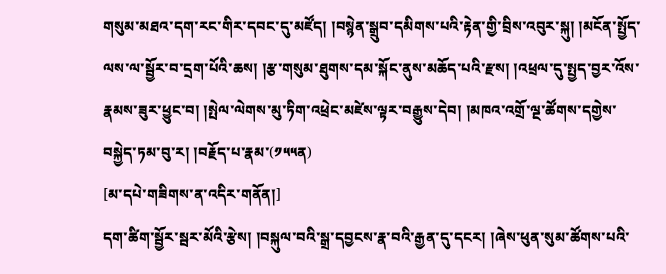གསུམ་མཐའ་དག་རང་གིར་དབང་དུ་མཛོད། །བསྙེན་སྒྲུབ་དམིགས་པའི་རྟེན་གྱི་བྲིས་འབུར་སྐུ། །མངོན་སྤྱོད་ལས་ལ་སྦྱོར་བ་དྲག་པོའི་ཆས། །རྩ་གསུམ་ཐུགས་དམ་སྐོང་ནུས་མཆོད་པའི་རྫས། །འཕྲལ་དུ་སྤྱད་བྱར་འོས་རྣམས་ཟུར་ཕྱུང་བ། །སྤེལ་ལེགས་མུ་ཏིག་འཕྲེང་མཛེས་ལྟར་བརྒྱུས་དེབ། །མཁའ་འགྲོ་ལྔ་ཚོགས་དགྱེས་བསྐྱེད་ཏམ་བུ་ར། །བརྗོད་པ་རྣམ་(༡༥༥ན)
[མ་དཔེ་གཟིགས་ན་འདིར་གནོན།]
དག་ཚིག་སྦྱོར་སྦར་མོའི་རྩེས། །བསྐུལ་བའི་སྒྲ་དབྱངས་རྣ་བའི་རྒྱན་དུ་དངར། །ཞེས་ཕུན་སུམ་ཚོགས་པའི་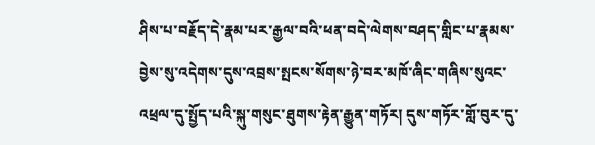ཤིས་པ་བརྗོད་དེ་རྣམ་པར་རྒྱལ་བའི་ཕན་བདེ་ལེགས་བཤད་གླིང་པ་རྣམས་བྱེས་སུ་འདེགས་དུས་འབྲས་སྤངས་སོགས་ཉེ་བར་མཁོ་ཞིང་གཞིས་སུའང་འཕྲལ་དུ་སྤྱོད་པའི་སྐུ་གསུང་ཐུགས་རྟེན་རྒྱུན་གཏོར། དུས་གཏོར་གློ་བུར་དུ་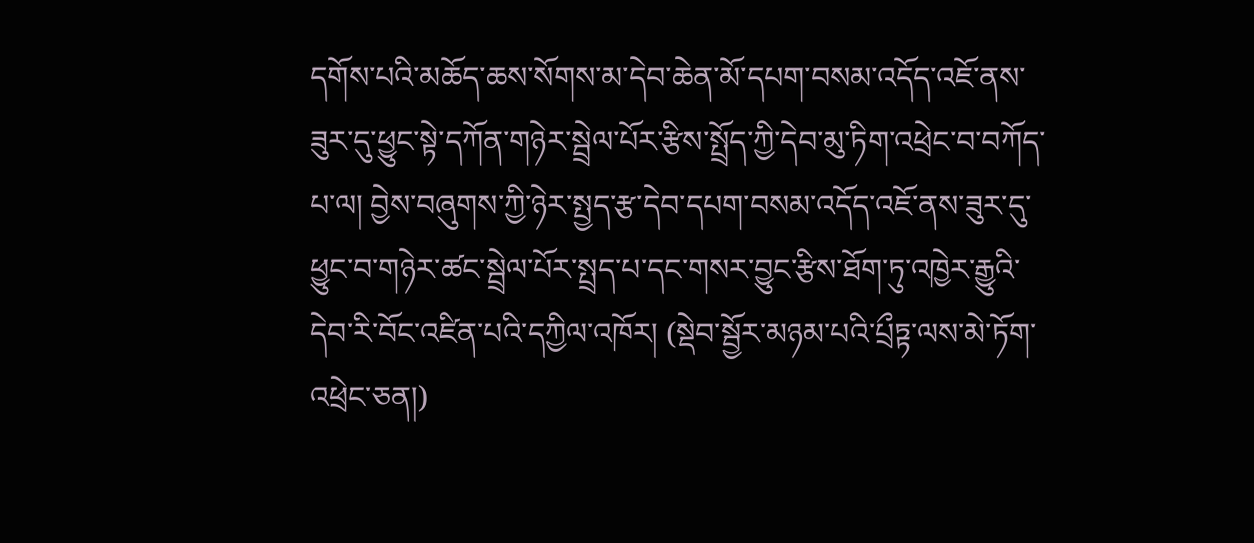དགོས་པའི་མཆོད་ཆས་སོགས་མ་དེབ་ཆེན་མོ་དཔག་བསམ་འདོད་འཇོ་ནས་ཟུར་དུ་ཕྱུང་སྟེ་དཀོན་གཉེར་སྦྲེལ་པོར་རྩིས་སྤྲོད་ཀྱི་དེབ་མུ་ཏིག་འཕྲེང་བ་བཀོད་པ་ལ། བྱེས་བཞུགས་ཀྱི་ཉེར་སྤྱད་རྩ་དེབ་དཔག་བསམ་འདོད་འཇོ་ནས་ཟུར་དུ་ཕྱུང་བ་གཉེར་ཚང་སྦྲེལ་པོར་སྤྲད་པ་དང་གསར་བྱུང་རྩིས་ཐོག་ཏུ་འཁྱེར་རྒྱུའི་དེབ་རི་བོང་འཛིན་པའི་དཀྱིལ་འཁོར། (སྡེབ་སྦྱོར་མཉམ་པའི་པྲྀཏྟ་ལས་མེ་ཏོག་འཕྲེང་ཅན།)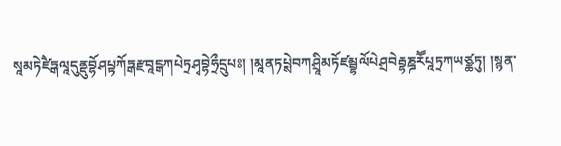སཱམཏེཛཻཏྒལཱདུནྡུབྷོཤཔྟཀོཏྒརྫབཱངྒཀཔེཏྲཤྭབྷེཧྲྀདྲུཔཿ། །མཱནཏཔྶེབཀཤྲཱིམཏོཛམྦྷལོཔེཤྲབེརྦྷཎྜརཽཔཱཏྲཀཡཙྪཏུ། །སྙན་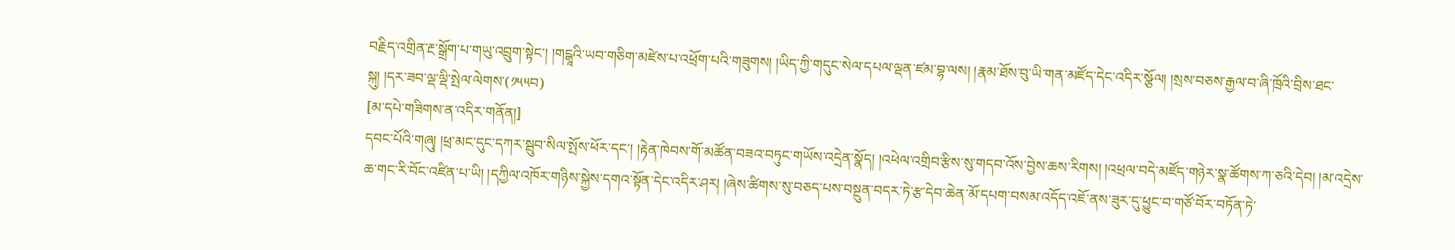བརྗིད་འགྲིན་རྔ་སྒྲོག་པ་གཡུ་འབྲུག་སྟེང་། །གངྒཱའི་ཡབ་གཅིག་མཛེས་པ་འཕྲོག་པའི་གཟུགས། །ཡིད་ཀྱི་གདུང་སེལ་དཔལ་ལྡན་ཛམ་བྷ་ལས། །རྣམ་ཐོས་བུ་ཡི་གན་མཛོད་དེང་འདིར་སྩོལ། །སྲས་བཅས་རྒྱལ་བ་ཞི་ཁྲོའི་བྲིས་ཐང་སྐུ། །དར་ཟབ་ལྡ་ལྡི་སྤེལ་ལེགས་(༡༥༥བ)
[མ་དཔེ་གཟིགས་ན་འདིར་གནོན།]
དབང་པོའི་གཞུ། །ཕྲ་མང་དུང་དཀར་སྦུབ་སིལ་སྤོས་ཕོར་དང་། །རྟེན་ཁེབས་གོ་མཚོན་བཟའ་བཏུང་གཡོས་འདྲེན་སྣོད། །འཕེལ་འགྲིབ་རྩིས་སུ་གདབ་འོས་བྱེས་ཆས་རིགས། །འཕྲལ་བདེ་མཛོད་གཉེར་སྣ་ཚོགས་ཀ་ཅའི་དེབ། །མ་འདྲེས་ཆ་གང་རི་བོང་འཛིན་པ་ཡི། །དཀྱིལ་འཁོར་གཉིས་སྐྱེས་དགའ་སྟོན་དེང་འདིར་ཤར། །ཞེས་ཚིགས་སུ་བཅད་པས་བསྔུན་བདར་ཏེ་རྩ་དེབ་ཆེན་མོ་དཔག་བསམ་འདོད་འཇོ་ནས་ཟུར་དུ་ཕྱུང་བ་གཙོ་བོར་བཏོན་ཏེ་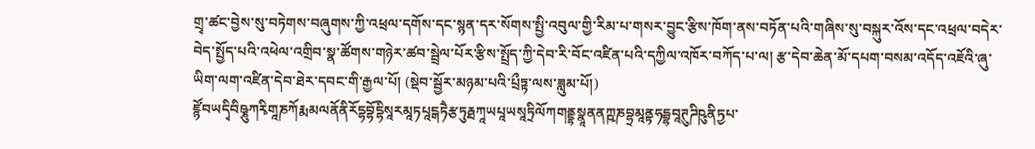གྲྭ་ཚང་བྱེས་སུ་བཏེགས་བཞུགས་ཀྱི་འཕྲལ་དགོས་དང་སྙན་དར་སོགས་སྤྱི་འབུལ་གྱི་རིམ་པ་གསར་བྱུང་རྩིས་ཁོག་ནས་བཏོན་པའི་གཞིས་སུ་བསྐུར་འོས་དང་འཕྲལ་བདེར་བེད་སྤྱོད་པའི་འཕེལ་འགྲིབ་སྣ་ཚོགས་གཉེར་ཚབ་སྦྲེལ་པོར་རྩིས་སྤྲོད་ཀྱི་དེབ་རི་བོང་འཛིན་པའི་དཀྱིལ་འཁོར་བཀོད་པ་ལ། རྩ་དེབ་ཆེན་མོ་དཔག་བསམ་འདོད་འཇོའི་ཞུ་ཡིག་ལག་འཛིན་དེབ་ཐེར་དབང་གི་རྒྱལ་པོ། (སྡེབ་སྦྱོར་མཉམ་པའི་པྲྀཏྟ་ལས་ཟླུམ་པོ།) ཛྙོབཡདྭིབིཥྞུཀརྭིགཱཎཀོརྨམལནོནིརོདྷབྷོདྷིསཱརམཱཏཔཱངྒཏཻརྩཏུརྠཀཱཡཔཱཡསཱཏྲིལོཀགནྡྷསྣཱནནཀྵཎབྷྲམཱནྟཧདྦྷབཱཊུཌིཥུནིཏྱཔ་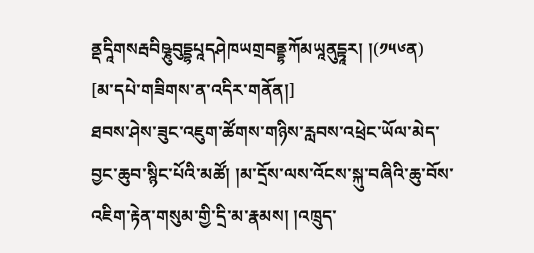ནྡདཱིགསརྦབིཥྞུབུདྡྷཔཱདཤེཁཡགྲབནྡྷཀོམཡཱནུདྟཱར། །(༡༥༦ན)
[མ་དཔེ་གཟིགས་ན་འདིར་གནོན།]
ཐབས་ཤེས་ཟུང་འཇུག་ཚོགས་གཉིས་རླབས་འཕྲེང་ཡོལ་མེད་བྱང་ཆུབ་སྙིང་པོའི་མཚོ། །མ་དྲོས་ལས་འོངས་སྐུ་བཞིའི་ཆུ་བོས་འཇིག་རྟེན་གསུམ་གྱི་དྲི་མ་རྣམས། །འཁྲུད་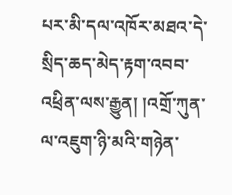པར་མི་དལ་འཁོར་མཐའ་དེ་སྲིད་ཆད་མེད་རྟག་འབབ་འཕྲིན་ལས་རྒྱུན། །འགྲོ་ཀུན་ལ་འཇུག་ཉི་མའི་གཉེན་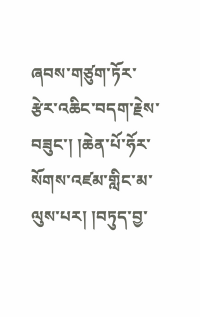ཞབས་གཙུག་ཏོར་རྩེར་འཆིང་བདག་རྗེས་བཟུང་། །ཆེན་པོ་ཧོར་སོགས་འཛམ་གླིང་མ་ལུས་པར། །བཏུད་བྱ་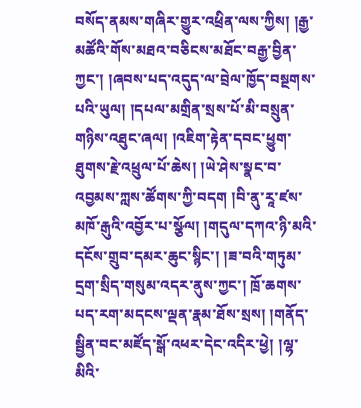བསོད་ནམས་གཞིར་གྱུར་འཕྲིན་ལས་ཀྱིས། །རྒྱ་མཚོའི་གོས་མཐའ་བཅིངས་མཐོང་བརྒྱ་བྱིན་ཀྱང་། །ཞབས་པད་འདུད་ལ་བྲེལ་ཁྱོད་བསྔགས་པའི་ཡུལ། །དཔལ་མགྲིན་སྲས་པོ་མི་བསྲུན་གཉིས་འཐུང་ཞལ། །འཇིག་རྟེན་དབང་ཕྱུག་ཐུགས་རྗེ་འཕྲུལ་པོ་ཆེས། །ཡེ་ཤེས་སྣང་བ་འབྱམས་ཀླས་ཚོགས་ཀྱི་བདག །བི་ནུ་རཱ་ཛས་མཁོ་རྒུའི་འབྱོར་པ་སྩོལ། །གདུལ་དཀའ་ཉི་མའི་དངོས་གྲུབ་དམར་ཆུང་སྙིང་། །ཟ་བའི་གཏུམ་དྲག་སྲིད་གསུམ་འདར་ནུས་ཀྱང་། ཁྲོ་ཆགས་པད་རག་མདངས་ལྡན་རྣམ་ཐོས་སྲས། །གནོད་སྦྱིན་བང་མཛོད་སྒོ་འཕར་དེང་འདིར་ཕྱེ། །ལྷ་མིའི་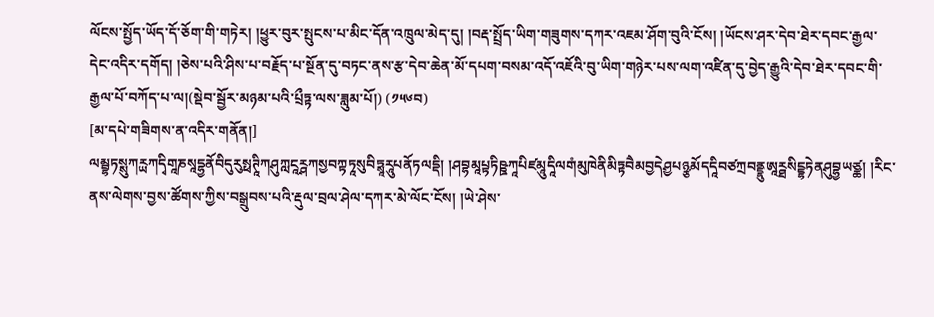ལོངས་སྤྱོད་ཡོད་དོ་ཅོག་གི་གཏེར། །ཕྱུར་བུར་སྤུངས་པ་མིང་དོན་འཁྲུལ་མེད་དུ། །བརྡ་སྤྲོད་ཡིག་གཟུགས་དཀར་འཇམ་ཤོག་བུའི་ངོས། །ཡོངས་ཤར་དེབ་ཐེར་དབང་རྒྱལ་དེང་འདིར་དགོད། །ཅེས་པའི་ཤིས་པ་བརྗོད་པ་སྔོན་དུ་བཏང་ནས་རྩ་དེབ་ཆེན་མོ་དཔག་བསམ་འདོ་འཇོའི་བུ་ཡིག་གཉེར་པས་ལག་འཛིན་དུ་བྱེད་རྒྱུའི་དེབ་ཐེར་དབང་གི་རྒྱལ་པོ་བཀོད་པ་ལ།(སྡེབ་སྦྱོར་མཉམ་པའི་པྲྀཏྟ་ལས་ཟླུམ་པོ།) (༡༥༦བ)
[མ་དཔེ་གཟིགས་ན་འདིར་གནོན།]
ལམྦྷཏསྶུཀཪྻཀདྭིགཱཎསཱདྷྱནོབིདུརུསྥཊཱིཀཤུཀླངཱཪྴཀསྱབཀྟཏཱསུབིཏྶཱརཱུཔནོཏལདྡི། །ཤབྷམཱཔྟཏིཥྛཀཱཔིཛམཱུདཱིལགཾམུཁེནིམིཏྟབཻམབྱདེཤྱཔཉྩམོདདཱིབཙཀྲབནྡྷུཨཱཪྠསིངྡྷཏེནཤུབྷྱཡཙྪ། །རིང་ནས་ལེགས་བྱས་ཚོགས་ཀྱིས་བསྒྲུབས་པའི་རྡུལ་བྲལ་ཤེལ་དཀར་མེ་ལོང་ངོས། །ཡེ་ཤེས་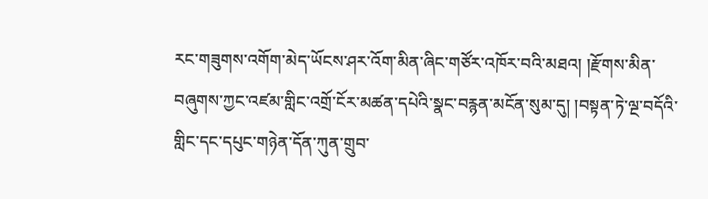རང་གཟུགས་འགོག་མེད་ཡོངས་ཤར་འོག་མིན་ཞིང་གཙོར་འཁོར་བའི་མཐའ། །རྫོགས་མིན་བཞུགས་ཀྱང་འཛམ་གླིང་འགྲོ་ངོར་མཚན་དཔེའི་སྣང་བརྙན་མངོན་སུམ་དུ། །བསྟན་ཏེ་ལྔ་བདོའི་གླིང་དང་དཔུང་གཉེན་དོན་ཀུན་གྲུབ་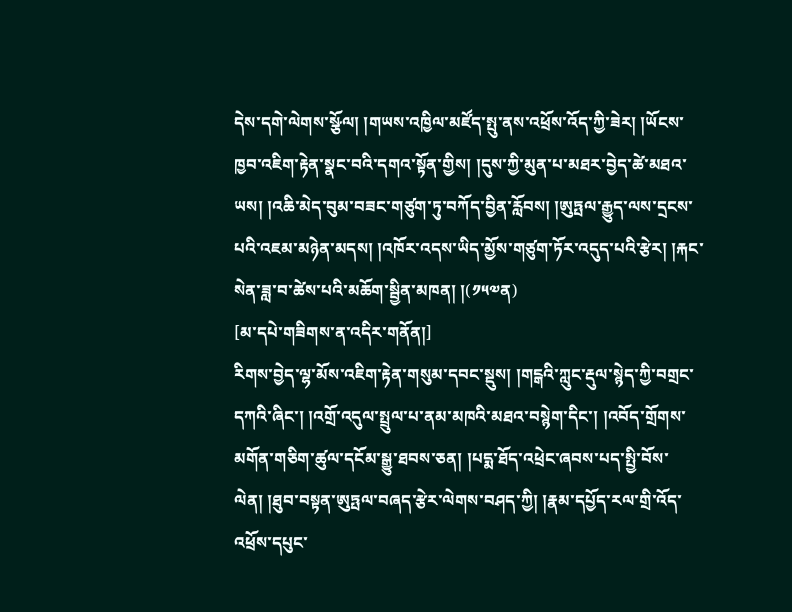དེས་དགེ་ལེགས་སྩོལ། །གཡས་འཁྱིལ་མཛོད་སྤུ་ནས་འཕྲོས་འོད་ཀྱི་ཟེར། །ཡོངས་ཁྱབ་འཇིག་རྟེན་སྣང་བའི་དགའ་སྟོན་གྱིས། །དུས་ཀྱི་མུན་པ་མཐར་བྱེད་ཚེ་མཐའ་ཡས། །འཆི་མེད་བུམ་བཟང་གཙུག་ཏུ་བཀོད་བྱིན་རློབས། །ཨུཏྤལ་རྒྱུད་ལས་དྲངས་པའི་འཇམ་མཉེན་མདས། །འཁོར་འདས་ཡིད་མྱོས་གཙུག་ཏོར་འདུད་པའི་རྩེར། །རྐང་སེན་ཟླ་བ་ཚེས་པའི་མཆོག་སྦྱིན་མཁན། །(༡༥༧ན)
[མ་དཔེ་གཟིགས་ན་འདིར་གནོན།]
རིགས་བྱེད་ལྷ་མོས་འཇིག་རྟེན་གསུམ་དབང་སྡུས། །གངྒའི་ཀླུང་རྡུལ་སྙེད་ཀྱི་བགྲང་དཀའི་ཞིང་། །འགྲོ་འདུལ་སྤྲུལ་པ་ནམ་མཁའི་མཐའ་བསྙེག་དིང་། །འབོད་གྲོགས་མགོན་གཅིག་ཚུལ་དངོམ་སྒྱུ་ཐབས་ཅན། །པདྨ་ཐོད་འཕྲེང་ཞབས་པད་སྤྱི་བོས་ལེན། །ཐུབ་བསྟན་ཨུཏྤལ་བཞད་རྩེར་ལེགས་བཤད་ཀྱི། །རྣམ་དཔྱོད་རལ་གྲི་འོད་འཕྲོས་དཔུང་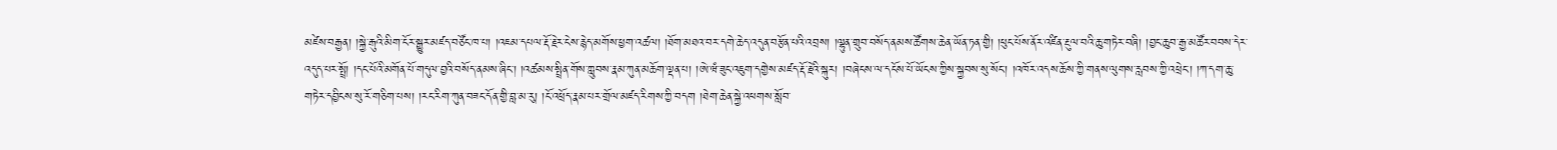མཛེས་བརྒྱན། །སྐྱེ་རྒུའི་མིག་ངོར་སྒྱུར་མཛད་བཙོང་ཁ་པ། །འཇམ་དཔལ་རྡོ་རྗེར་ངེས་རྙེད་མགོས་ཕྱག་འཚལ། །ཐོག་མཐའ་བར་དགེ་ཆེད་འདུན་བརྩོན་པའི་འབྲས། །ལྷུན་གྲུབ་བསོད་ནམས་ཚོགས་ཆེན་ཡོན་ཏན་གྱི། །ཕུང་པོས་ནོར་འཛིན་རྔུལ་བའི་ཆུ་གཏེར་བཞི། །བྱང་ཆུབ་རྒྱ་མཚོར་བབས་དེར་འདུད་པར་སྤྲོ། །དང་པོའི་མགོན་པོ་གདུལ་བྱའི་བསོད་ནམས་ཞིང་། །འཚམས་སྤྲིན་གོས་ཀླུབས་རྣམ་ཀུན་མཆོག་ལྡན་པ། །ཨེ་ཝཾ་ཟུང་འཇུག་དགྱེས་མཛད་རྡོ་རྗེའི་སྐུར། །བཞེངས་ལ་དངོས་པོ་ཡོངས་ཀྱིས་སྐྱབས་སུ་སོང་། །འཁོར་འདས་ཆོས་ཀྱི་གནས་ལུགས་རླབས་ཀྱི་འཕྲེང་། །ཀ་དག་ཆུ་གཏེར་དབྱིངས་སུ་རོ་གཅིག་པས། །རང་རིག་ཀུན་བཟང་དོན་གྱི་བླ་མ་རུ། །ངོ་འཕྲོད་རྣམ་པར་གྲོལ་མཛད་རིགས་ཀྱི་བདག །ཐེག་ཆེན་སྐྱེ་འཕགས་སློབ་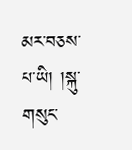མར་བཅས་པ་ཡི། །སྐུ་གསུང་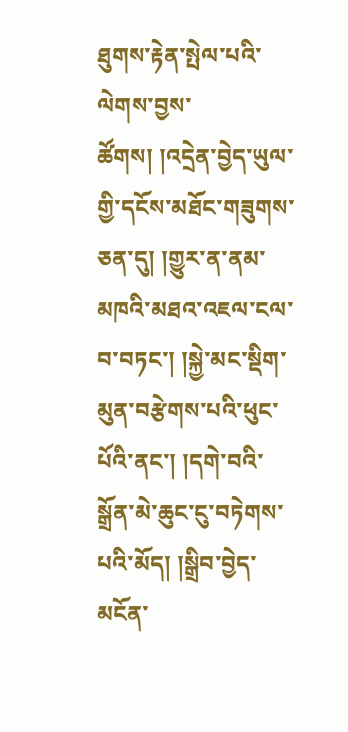ཐུགས་རྟེན་སྤེལ་པའི་ལེགས་བྱས་ཚོགས། །འདྲེན་བྱེད་ཡུལ་གྱི་དངོས་མཐོང་གཟུགས་ཅན་དུ། །གྱུར་ན་ནམ་མཁའི་མཐའ་འཇལ་ངལ་བ་བཏང་། །སྐྱེ་མང་སྡིག་མུན་བརྩེགས་པའི་ཕུང་པོའི་ནང་། །དགེ་བའི་སྒྲོན་མེ་ཆུང་ངུ་བཏེགས་པའི་མོད། །སྒྲིབ་བྱེད་མངོན་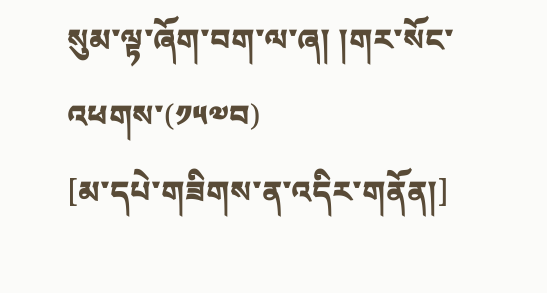སུམ་ལྟ་ཞོག་བག་ལ་ཞ། །གར་སོང་འཕགས་(༡༥༧བ)
[མ་དཔེ་གཟིགས་ན་འདིར་གནོན།]